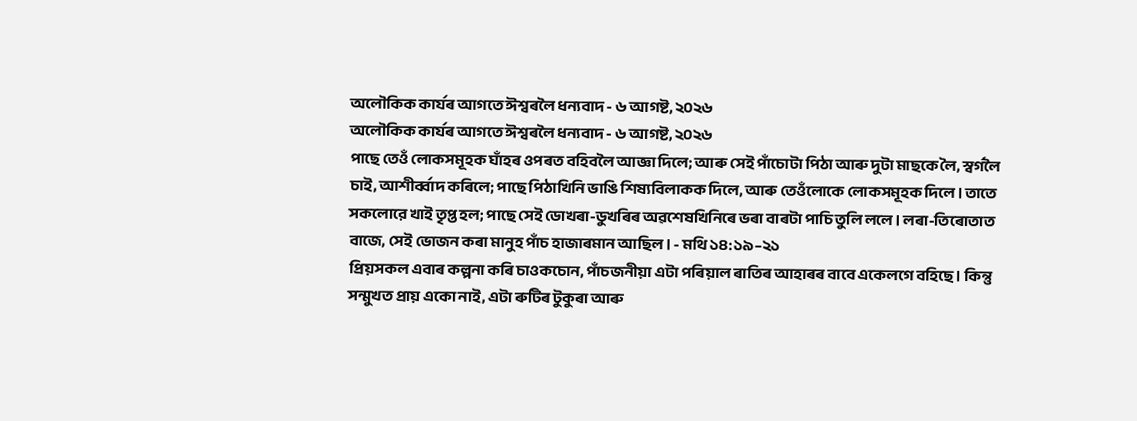অলৌকিক কাৰ্যৰ আগতে ঈশ্বৰলৈ ধন্যবাদ - ৬ আগষ্ট, ২০২৬
অলৌকিক কাৰ্যৰ আগতে ঈশ্বৰলৈ ধন্যবাদ - ৬ আগষ্ট, ২০২৬
পাছে তেওঁ লোকসমূহক ঘাঁহৰ ওপৰত বহিবলৈ আজ্ঞা দিলে; আৰু সেই পাঁচোটা পিঠা আৰু দুটা মাছকে লৈ, স্বৰ্গলৈ চাই, আশীর্ব্বাদ কৰিলে; পাছে পিঠাখিনি ভাঙি শিষ্যবিলাকক দিলে, আৰু তেওঁলোকে লোকসমূহক দিলে। তাতে সকলোরে খাই তৃপ্ত হল; পাছে সেই ডোখৰা-ডুখৰিৰ অৱশেষখিনিৰে ভৰা বাৰটা পাচি তুলি ললে। লৰা-তিৰোতাত বাজে, সেই ভোজন কৰা মানুহ পাঁচ হাজাৰমান আছিল। - মথি ১৪:১৯–২১
প্ৰিয়সকল এবাৰ কল্পনা কৰি চাওকচোন, পাঁচজনীয়া এটা পৰিয়াল ৰাতিৰ আহাৰৰ বাবে একেলগে বহিছে। কিন্তু সন্মুখত প্ৰায় একো নাই, এটা ৰুটিৰ টুকুৰা আৰু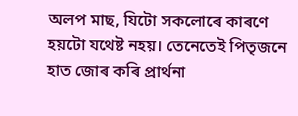অলপ মাছ, যিটো সকলোৰে কাৰণে হয়টো যথেষ্ট নহয়। তেনেতেই পিতৃজনে হাত জোৰ কৰি প্ৰাৰ্থনা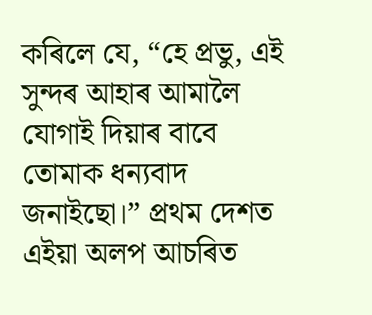কৰিলে যে, “হে প্ৰভু, এই সুন্দৰ আহাৰ আমালৈ যোগাই দিয়াৰ বাবে তোমাক ধন্যবাদ জনাইছো।” প্ৰথম দেশত এইয়া অলপ আচৰিত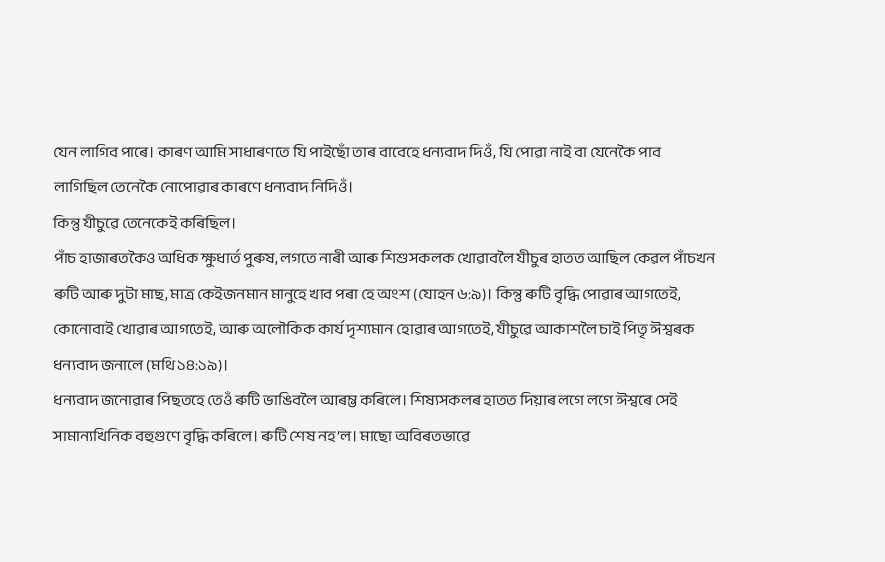যেন লাগিব পাৰে। কাৰণ আমি সাধাৰণতে যি পাইছোঁ তাৰ বাবেহে ধন্যবাদ দিওঁ, যি পোৱা নাই বা যেনেকৈ পাব লাগিছিল তেনেকৈ নোপোৱাৰ কাৰণে ধন্যবাদ নিদিওঁ।
কিন্তু যীচুৱে তেনেকেই কৰিছিল।
পাঁচ হাজাৰতকৈও অধিক ক্ষুধাৰ্ত পুৰুষ, লগতে নাৰী আৰু শিশুসকলক খোৱাবলৈ যীচুৰ হাতত আছিল কেৱল পাঁচখন ৰুটি আৰু দুটা মাছ, মাত্ৰ কেইজনমান মানুহে খাব পৰা হে অংশ (যোহন ৬:৯)। কিন্তু ৰুটি বৃদ্ধি পোৱাৰ আগতেই, কোনোবাই খোৱাৰ আগতেই, আৰু অলৌকিক কাৰ্য দৃশ্যমান হোৱাৰ আগতেই, যীচুৱে আকাশলৈ চাই পিতৃ ঈশ্বৰক ধন্যবাদ জনালে (মথি ১৪:১৯)।
ধন্যবাদ জনোৱাৰ পিছতহে তেওঁ ৰুটি ভাঙিবলৈ আৰম্ভ কৰিলে। শিষ্যসকলৰ হাতত দিয়াৰ লগে লগে ঈশ্বৰে সেই সামান্যখিনিক বহুগুণে বৃদ্ধি কৰিলে। ৰুটি শেষ নহ’ল। মাছো অবিৰতভাৱে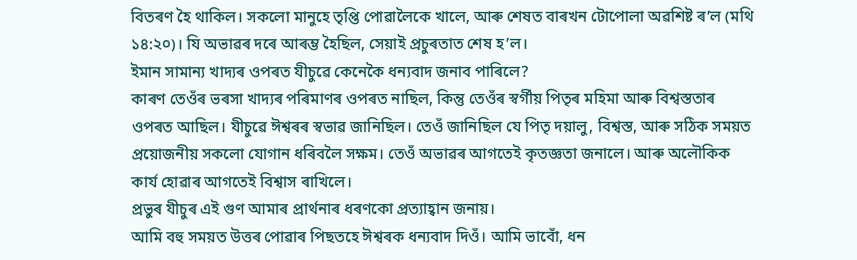বিতৰণ হৈ থাকিল। সকলো মানুহে তৃপ্তি পোৱালৈকে খালে, আৰু শেষত বাৰখন টোপোলা অৱশিষ্ট ৰ’ল (মথি ১৪:২০)। যি অভাৱৰ দৰে আৰম্ভ হৈছিল, সেয়াই প্ৰচুৰতাত শেষ হ’ল।
ইমান সামান্য খাদ্যৰ ওপৰত যীচুৱে কেনেকৈ ধন্যবাদ জনাব পাৰিলে?
কাৰণ তেওঁৰ ভৰসা খাদ্যৰ পৰিমাণৰ ওপৰত নাছিল, কিন্তু তেওঁৰ স্বৰ্গীয় পিতৃৰ মহিমা আৰু বিশ্বস্ততাৰ ওপৰত আছিল। যীচুৱে ঈশ্বৰৰ স্বভাৱ জানিছিল। তেওঁ জানিছিল যে পিতৃ দয়ালু, বিশ্বস্ত, আৰু সঠিক সময়ত প্ৰয়োজনীয় সকলো যোগান ধৰিবলৈ সক্ষম। তেওঁ অভাৱৰ আগতেই কৃতজ্ঞতা জনালে। আৰু অলৌকিক কাৰ্য হোৱাৰ আগতেই বিশ্বাস ৰাখিলে।
প্ৰভুৰ যীচুৰ এই গুণ আমাৰ প্ৰাৰ্থনাৰ ধৰণকো প্ৰত্যাহ্বান জনায়।
আমি বহু সময়ত উত্তৰ পোৱাৰ পিছতহে ঈশ্বৰক ধন্যবাদ দিওঁ। আমি ভাবোঁ, ধন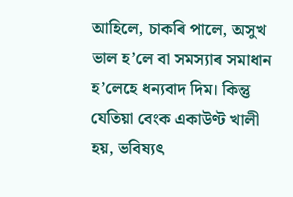আহিলে, চাকৰি পালে, অসুখ ভাল হ’লে বা সমস্যাৰ সমাধান হ’লেহে ধন্যবাদ দিম। কিন্তু যেতিয়া বেংক একাউণ্ট খালী হয়, ভবিষ্যৎ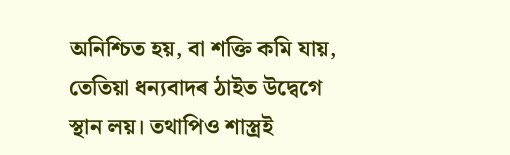অনিশ্চিত হয়, বা শক্তি কমি যায়, তেতিয়া ধন্যবাদৰ ঠাইত উদ্বেগে স্থান লয়। তথাপিও শাস্ত্ৰই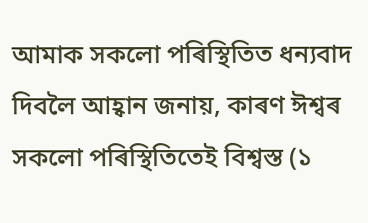আমাক সকলো পৰিস্থিতিত ধন্যবাদ দিবলৈ আহ্বান জনায়, কাৰণ ঈশ্বৰ সকলো পৰিস্থিতিতেই বিশ্বস্ত (১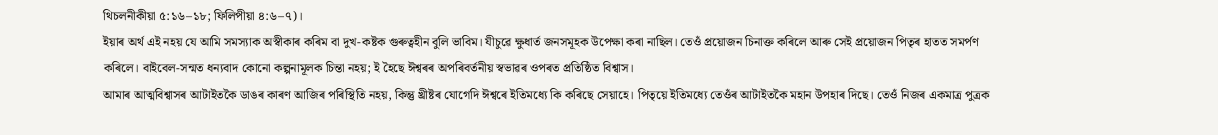থিচলনীকীয়া ৫:১৬–১৮; ফিলিপীয়া ৪:৬–৭)।
ইয়াৰ অৰ্থ এই নহয় যে আমি সমস্যাক অস্বীকাৰ কৰিম বা দুখ-কষ্টক গুৰুত্বহীন বুলি ভাবিম। যীচুৱে ক্ষুধাৰ্ত জনসমূহক উপেক্ষা কৰা নাছিল। তেওঁ প্ৰয়োজন চিনাক্ত কৰিলে আৰু সেই প্ৰয়োজন পিতৃৰ হাতত সমৰ্পণ কৰিলে। বাইবেল-সন্মত ধন্যবাদ কোনো কল্পনামূলক চিন্তা নহয়; ই হৈছে ঈশ্বৰৰ অপৰিবৰ্তনীয় স্বভাৱৰ ওপৰত প্ৰতিষ্ঠিত বিশ্বাস।
আমাৰ আত্মবিশ্বাসৰ আটাইতকৈ ডাঙৰ কাৰণ আজিৰ পৰিস্থিতি নহয়, কিন্তু খ্ৰীষ্টৰ যোগেদি ঈশ্বৰে ইতিমধ্যে কি কৰিছে সেয়াহে। পিতৃয়ে ইতিমধ্যে তেওঁৰ আটাইতকৈ মহান উপহাৰ দিছে। তেওঁ নিজৰ একমাত্ৰ পুত্ৰক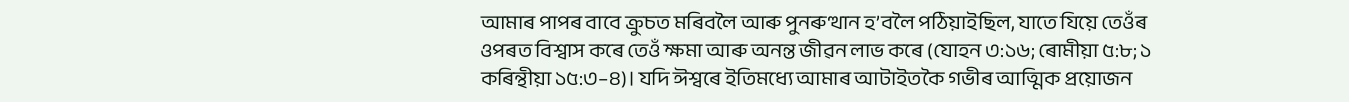আমাৰ পাপৰ বাবে ক্ৰুচত মৰিবলৈ আৰু পুনৰুত্থান হ’বলৈ পঠিয়াইছিল, যাতে যিয়ে তেওঁৰ ওপৰত বিশ্বাস কৰে তেওঁ ক্ষমা আৰু অনন্ত জীৱন লাভ কৰে (যোহন ৩:১৬; ৰোমীয়া ৫:৮; ১ কৰিন্থীয়া ১৫:৩–৪)। যদি ঈশ্বৰে ইতিমধ্যে আমাৰ আটাইতকৈ গভীৰ আত্মিক প্ৰয়োজন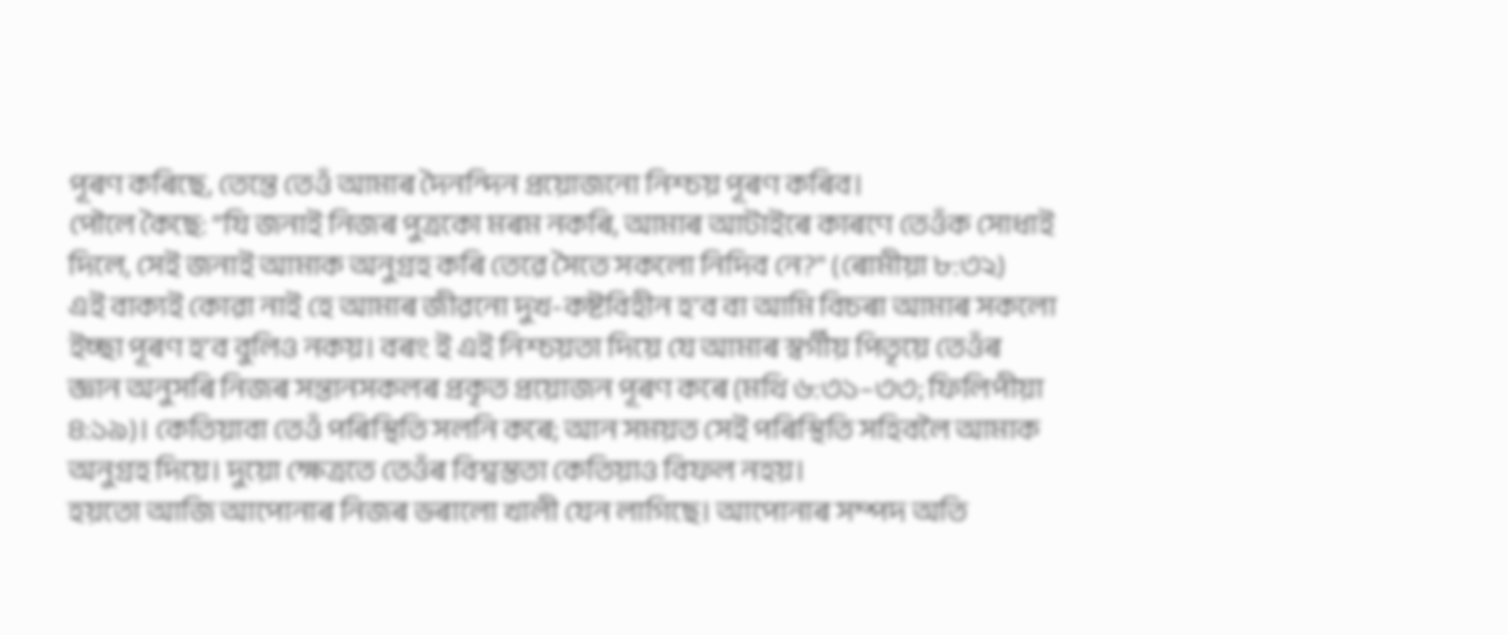পূৰণ কৰিছে, তেন্তে তেওঁ আমাৰ দৈনন্দিন প্ৰয়োজনো নিশ্চয় পূৰণ কৰিব।
পৌলে কৈছে: “যি জনাই নিজৰ পুত্ৰকো মৰম নকৰি, আমাৰ আটাইৰে কাৰণে তেওঁক সোধাই দিলে, সেই জনাই আমাক অনুগ্ৰহ কৰি তেৱে সৈতে সকলো নিদিব নে?" (ৰোমীয়া ৮:৩২)
এই বাক্যই কোৱা নাই হে আমাৰ জীৱনো দুখ-কষ্টবিহীন হ'ব বা আমি বিচৰা আমাৰ সকলো ইচ্ছা পূৰণ হ’ব বুলিও নকয়। বৰং ই এই নিশ্চয়তা দিয়ে যে আমাৰ স্বৰ্গীয় পিতৃয়ে তেওঁৰ জ্ঞান অনুসৰি নিজৰ সন্তানসকলৰ প্ৰকৃত প্ৰয়োজন পূৰণ কৰে (মথি ৬:৩১–৩৩; ফিলিপীয়া ৪:১৯)। কেতিয়াবা তেওঁ পৰিস্থিতি সলনি কৰে; আন সময়ত সেই পৰিস্থিতি সহিবলৈ আমাক অনুগ্ৰহ দিয়ে। দুয়ো ক্ষেত্ৰতে তেওঁৰ বিশ্বস্ততা কেতিয়াও বিফল নহয়।
হয়তো আজি আপোনাৰ নিজৰ ভৰালো খালী যেন লাগিছে। আপোনাৰ সম্পদ অতি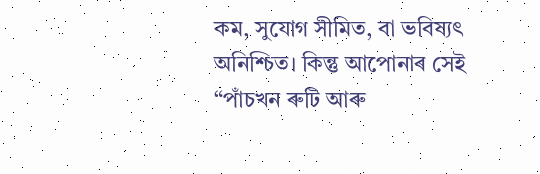কম, সুযোগ সীমিত, বা ভবিষ্যৎ অনিশ্চিত। কিন্তু আপোনাৰ সেই “পাঁচখন ৰুটি আৰু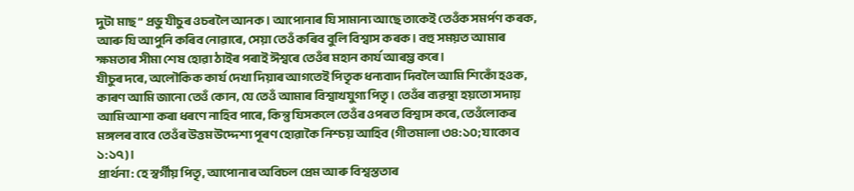দুটা মাছ” প্ৰভু যীচুৰ ওচৰলৈ আনক। আপোনাৰ যি সামান্য আছে তাকেই তেওঁক সমৰ্পণ কৰক, আৰু যি আপুনি কৰিব নোৱাৰে, সেয়া তেওঁ কৰিব বুলি বিশ্বাস কৰক। বহু সময়ত আমাৰ ক্ষমতাৰ সীমা শেষ হোৱা ঠাইৰ পৰাই ঈশ্বৰে তেওঁৰ মহান কাৰ্য আৰম্ভ কৰে।
যীচুৰ দৰে, অলৌকিক কাৰ্য দেখা দিয়াৰ আগতেই পিতৃক ধন্যবাদ দিবলৈ আমি শিকোঁ হওক, কাৰণ আমি জানো তেওঁ কোন, যে তেওঁ আমাৰ বিশ্বাখযুগ্য পিতৃ। তেওঁৰ ব্যৱস্থা হয়তো সদায় আমি আশা কৰা ধৰণে নাহিব পাৰে, কিন্তু যিসকলে তেওঁৰ ওপৰত বিশ্বাস কৰে, তেওঁলোকৰ মঙ্গলৰ বাবে তেওঁৰ উত্তম উদ্দেশ্য পূৰণ হোৱাকৈ নিশ্চয় আহিব (গীতমালা ৩৪:১০; যাকোব ১:১৭)।
প্ৰাৰ্থনা: হে স্বৰ্গীয় পিতৃ, আপোনাৰ অবিচল প্ৰেম আৰু বিশ্বস্ততাৰ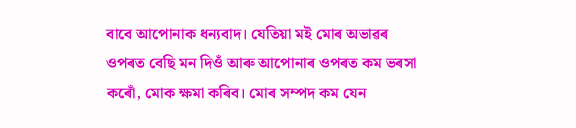বাবে আপোনাক ধন্যবাদ। যেতিয়া মই মোৰ অভাৱৰ ওপৰত বেছি মন দিওঁ আৰু আপোনাৰ ওপৰত কম ভৰসা কৰোঁ, মোক ক্ষমা কৰিব। মোৰ সম্পদ কম যেন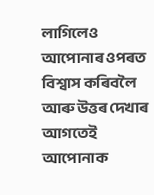লাগিলেও আপোনাৰ ওপৰত বিশ্বাস কৰিবলৈ আৰু উত্তৰ দেখাৰ আগতেই আপোনাক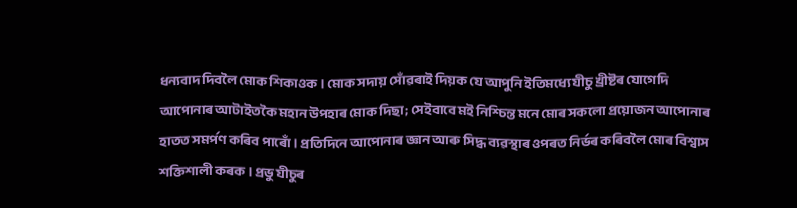ধন্যবাদ দিবলৈ মোক শিকাওক। মোক সদায় সোঁৱৰাই দিয়ক যে আপুনি ইতিমধ্যে যীচু খ্ৰীষ্টৰ যোগেদি আপোনাৰ আটাইতকৈ মহান উপহাৰ মোক দিছা; সেইবাবে মই নিশ্চিন্ত মনে মোৰ সকলো প্ৰয়োজন আপোনাৰ হাতত সমৰ্পণ কৰিব পাৰোঁ। প্ৰতিদিনে আপোনাৰ জ্ঞান আৰু সিদ্ধ ব্যৱস্থাৰ ওপৰত নিৰ্ভৰ কৰিবলৈ মোৰ বিশ্বাস শক্তিশালী কৰক। প্ৰভু যীচুৰ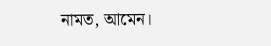নামত, আমেন।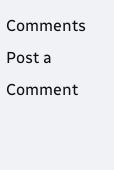Comments
Post a Comment